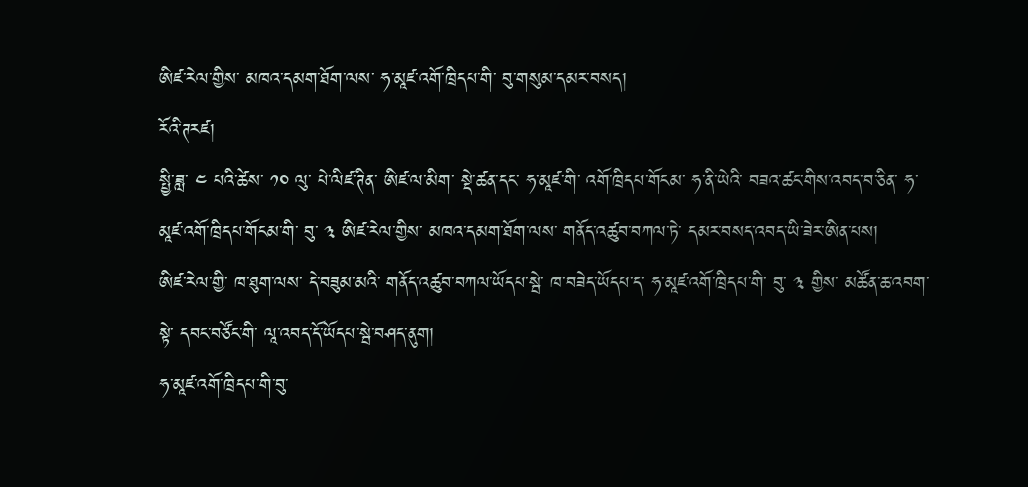ཨིཛ་རེལ་གྱིས་ མཁའ་དམག་ཐོག་ལས་ ཧ་མཱཛ་འགོ་ཁྲིདཔ་གི་ བུ་གསུམ་དམར་བསད།
རོའི་ཊརཛ།
སྤྱི་ཟླ་ ༤ པའི་ཚེས་ ༡༠ ལུ་ པེ་ལིཛ་ཊིན་ ཨིཛ་ལ་མིག་ སྡེ་ཚན་དང་ ཧ་མཱཛ་གི་ འགོ་ཁྲིདཔ་གོངམ་ ཧ་ནི་ཡེའི་ བཟའ་ཚང་གིས་འབད་བ་ཅིན་ ཧ་མཱཛ་འགོ་ཁྲིདཔ་གོངམ་གི་ བུ་ ༣ ཨིཛ་རེལ་གྱིས་ མཁའ་དམག་ཐོག་ལས་ གནོད་འཚུབ་བཀལ་ཏེ་ དམར་བསད་འབད་ཡི་ཟེར་ཨིན་པས།
ཨིཛ་རེལ་གྱི་ ཁ་ཐུག་ལས་ དེ་བཟུམ་མའི་ གནོད་འཚུབ་བཀལ་ཡོདཔ་སྦེ་ ཁ་བཟེད་ཡོདཔ་ད་ ཧ་མཱཛ་འགོ་ཁྲིདཔ་གི་ བུ་ ༣ གྱིས་ མཚོན་ཆ་འབག་སྟེ་ དབང་བཙོང་གི་ ལཱ་འབད་དོ་ཡོདཔ་སྦེ་བཤད་ནུག།
ཧ་མཱཛ་འགོ་ཁྲིདཔ་གི་བུ་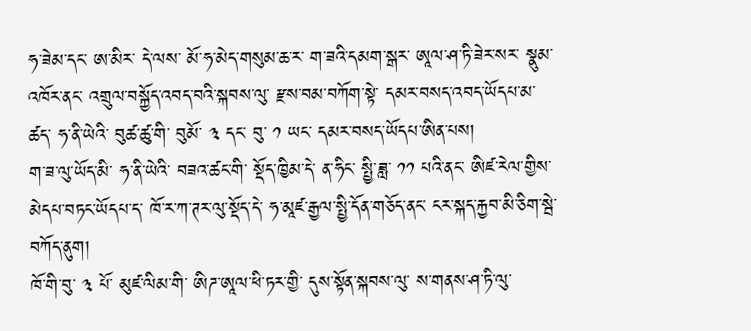ཧ་ཟེམ་དང་ ཨ་མིར་ དེ་ལས་ མོ་ཧ་མེད་གསུམ་ཆ་ར་ ག་ཟའི་དམག་སྒར་ ཨཱལ་ཤ་ཏི་ཟེར་སར་ སྣུམ་འཁོར་ནང་ འགྲུལ་བསྐྱོད་འབད་བའི་སྐབས་ལུ་ རྫས་བམ་བཀོག་སྟེ་ དམར་བསད་འབད་ཡོདཔ་མ་ཚད་ ཧ་ནི་ཡེའི་ བུཚ་ཚུ་གི་ བུམོ་ ༣ དང་ བུ་ ༡ ཡང་ དམར་བསད་ཡོདཔ་ཨིན་པས།
ག་ཟ་ལུ་ཡོད་མི་ ཧ་ནི་ཡེའི་ བཟའ་ཚང་གི་ སྡོད་ཁྱིམ་དེ་ ན་ཧིང་ སྤྱི་ཟླ་ ༡༡ པའི་ནང་ ཨིཛ་རེལ་གྱིས་ མེདཔ་བཏང་ཡོདཔ་ད་ ཁོ་ར་ཀ་ཊར་ལུ་སྡོད་དེ་ ཧ་མཱཛ་རྒྱལ་སྤྱི་དོན་གཅོད་ནང་ ངར་སྐད་རྐྱབ་མི་ཅིག་སྦེ་བཀོད་ནུག།
ཁོ་གི་བུ་ ༣ པོ་ མུཛ་ལིམ་གི་ ཨིཌ་ཨཱལ་ཕི་ཏར་གྱི་ དུས་སྟོན་སྐབས་ལུ་ ས་གནས་ཤ་ཏི་ལུ་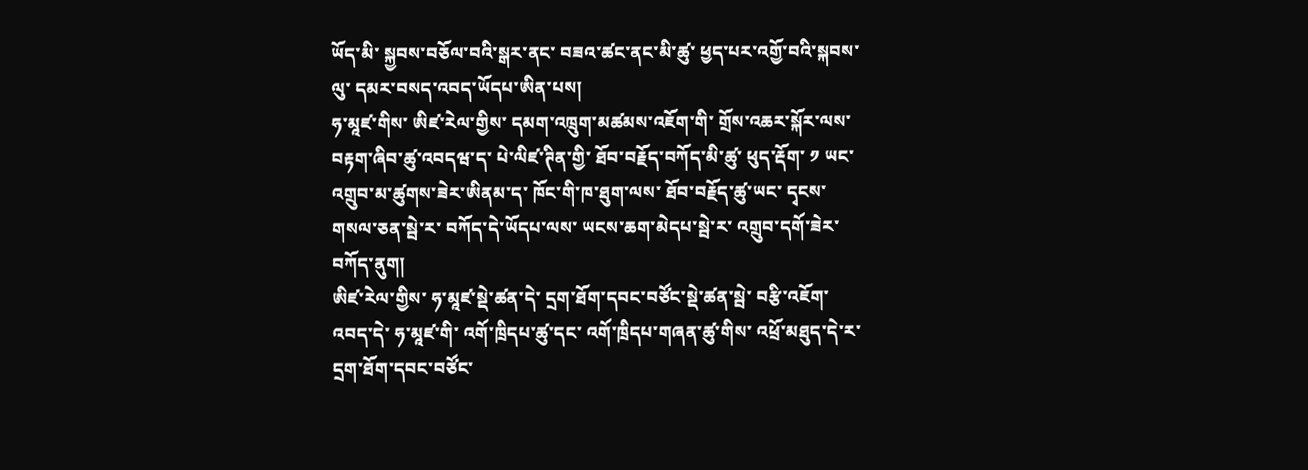ཡོད་མི་ སྐྱབས་བཅོལ་བའི་སྒར་ནང་ བཟའ་ཚང་ནང་མི་ཚུ་ ཕྱད་པར་འགྱོ་བའི་སྐབས་ལུ་ དམར་བསད་འབད་ཡོདཔ་ཨིན་པས།
ཧ་མཱཛ་གིས་ ཨིཛ་རེལ་གྱིས་ དམག་འཁྲུག་མཚམས་འཇོག་གི་ གྲོས་འཆར་སྐོར་ལས་ བརྟག་ཞིབ་ཚུ་འབདཝ་ད་ པེ་ལིཛ་ཊིན་གྱི་ ཐོབ་བརྗོད་བཀོད་མི་ཚུ་ ཕུད་རྡོག་ ༡ ཡང་ འགྲུབ་མ་ཚུགས་ཟེར་ཨིནམ་ད་ ཁོང་གི་ཁ་ཐུག་ལས་ ཐོབ་བརྗོད་ཚུ་ཡང་ དྭངས་གསལ་ཅན་སྦེ་ར་ བཀོད་དེ་ཡོདཔ་ལས་ ཡངས་ཆག་མེདཔ་སྦེ་ར་ འགྲུབ་དགོ་ཟེར་བཀོད་ནུག།
ཨིཛ་རེལ་གྱིས་ ཧ་མཱཛ་སྡེ་ཚན་དེ་ དྲག་ཐོག་དབང་བཙོང་སྡེ་ཚན་སྦེ་ བརྩི་འཇོག་འབད་དེ་ ཧ་མཱཛ་གི་ འགོ་ཁྲིདཔ་ཚུ་དང་ འགོ་ཁྲིདཔ་གཞན་ཚུ་གིས་ འཕྲོ་མཐུད་དེ་ར་ དྲག་ཐོག་དབང་བཙོང་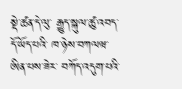སྡེ་ཚན་དེ་ལུ་ རྒྱུད་སྐུལ་ཚུ་འབད་དོ་ཡོད་པའི་ ཁ་ཉེས་བཀལཝ་ཨིན་པས་ཟེར་ བཀོད་འདུག་པའི་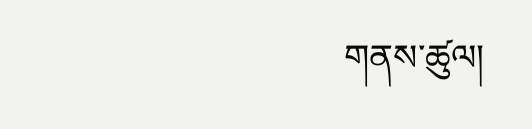གནས་ཚུལ།